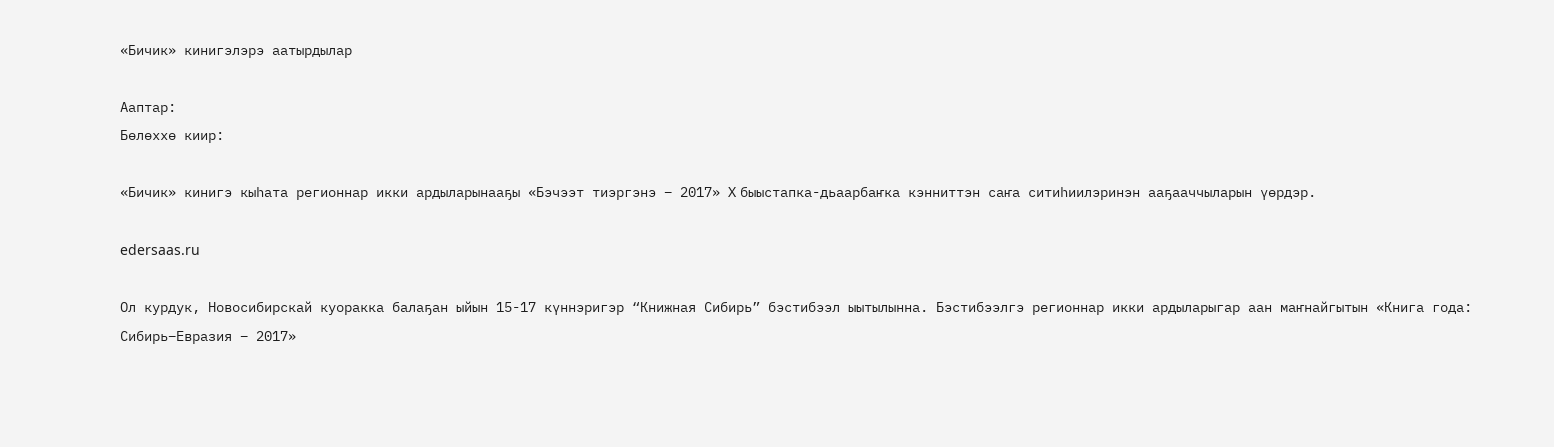«Бичик» кинигэлэрэ аатырдылар

Ааптар:
Бөлөххө киир:

«Бичик» кинигэ кыһата регионнар икки ардыларынааҕы «Бэчээт тиэргэнэ – 2017» X быыстапка-дьаарбаҥка кэнниттэн саҥа ситиһиилэринэн ааҕааччыларын үөрдэр.

edersaas.ru

Ол курдук, Новосибирскай куоракка балаҕан ыйын 15-17 күннэригэр “Книжная Сибирь” бэстибээл ыытылынна. Бэстибээлгэ регионнар икки ардыларыгар аан маҥнайгытын «Книга года: Сибирь–Евразия – 2017»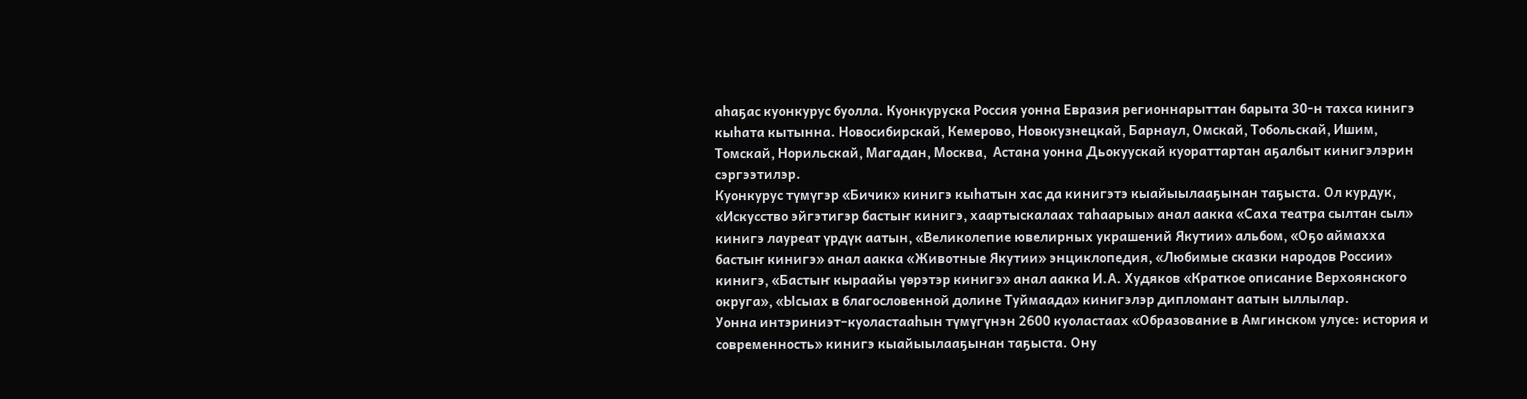аһаҕас куонкурус буолла. Куонкуруска Россия уонна Евразия регионнарыттан барыта 30-н тахса кинигэ кыһата кытынна. Новосибирскай, Кемерово, Новокузнецкай, Барнаул, Омскай, Тобольскай, Ишим, Томскай, Норильскай, Магадан, Москва,  Астана уонна Дьокуускай куораттартан аҕалбыт кинигэлэрин сэргээтилэр.
Куонкурус түмүгэр «Бичик» кинигэ кыһатын хас да кинигэтэ кыайыылааҕынан таҕыста. Ол курдук, «Искусство эйгэтигэр бастыҥ кинигэ, хаартыскалаах таһаарыы» анал аакка «Саха театра сылтан сыл» кинигэ лауреат үрдүк аатын, «Великолепие ювелирных украшений Якутии» альбом, «Оҕо аймахха бастыҥ кинигэ» анал аакка «Животные Якутии» энциклопедия, «Любимые сказки народов России» кинигэ, «Бастыҥ кыраайы үөрэтэр кинигэ» анал аакка И.А. Худяков «Краткое описание Верхоянского округа», «Ысыах в благословенной долине Туймаада» кинигэлэр дипломант аатын ыллылар.
Уонна интэриниэт–куоластааһын түмүгүнэн 2600 куоластаах «Образование в Амгинском улусе: история и современность» кинигэ кыайыылааҕынан таҕыста. Ону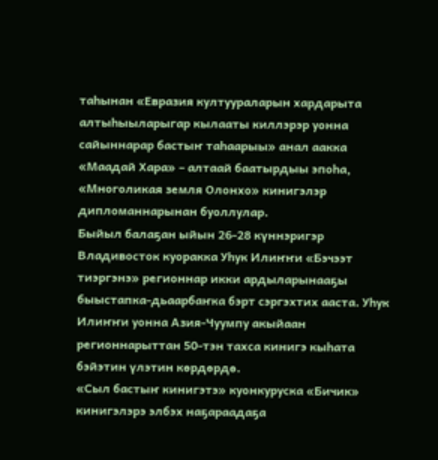таһынан «Евразия култуураларын хардарыта алтыһыыларыгар кылааты киллэрэр уонна сайыннарар бастыҥ таһаарыы» анал аакка «Маадай Хара» – алтаай баатырдыы эпоһа, «Многоликая земля Олонхо» кинигэлэр дипломаннарынан буоллулар.
Быйыл балаҕан ыйын 26-28 күннэригэр Владивосток куоракка Уһук Илиҥҥи «Бэчээт тиэргэнэ» регионнар икки ардыларынааҕы быыстапка-дьаарбаҥка бэрт сэргэхтих ааста. Уһук Илиҥҥи уонна Азия-Чуумпу акыйаан регионнарыттан 50-тэн тахса кинигэ кыһата бэйэтин үлэтин көрдөрдө.
«Сыл бастыҥ кинигэтэ» куонкуруска «Бичик» кинигэлэрэ элбэх наҕараадаҕа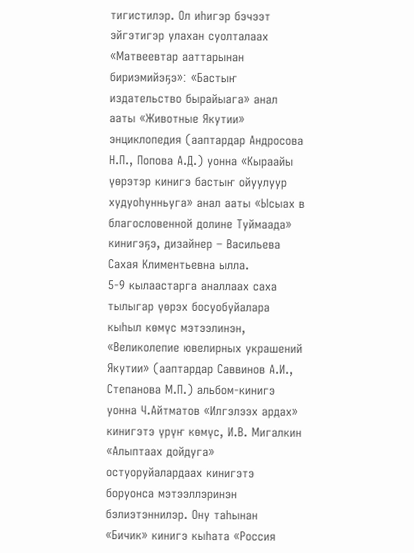тигистилэр. Ол иһигэр бэчээт эйгэтигэр улахан суолталаах «Матвеевтар ааттарынан бириэмийэҕэ»׃ «Бастыҥ издательство бырайыага» анал ааты «Животные Якутии» энциклопедия (ааптардар Андросова Н.П., Попова А.Д.) уонна «Кыраайы үөрэтэр кинигэ бастыҥ ойуулуур худуоһунньуга» анал ааты «Ысыах в благословенной долине Туймаада» кинигэҕэ, дизайнер – Васильева Сахая Климентьевна ылла.
5-9 кылаастарга аналлаах саха тылыгар үөрэх босуобуйалара кыһыл көмүс мэтээлинэн, «Великолепие ювелирных украшений Якутии» (ааптардар Саввинов А.И., Степанова М.П.) альбом-кинигэ уонна Ч.Айтматов «Илгэлээх ардах» кинигэтэ үрүҥ көмүс, И.В. Мигалкин «Алыптаах дойдуга» остуоруйалардаах кинигэтэ боруонса мэтээллэринэн бэлиэтэннилэр. Ону таһынан «Бичик» кинигэ кыһата «Россия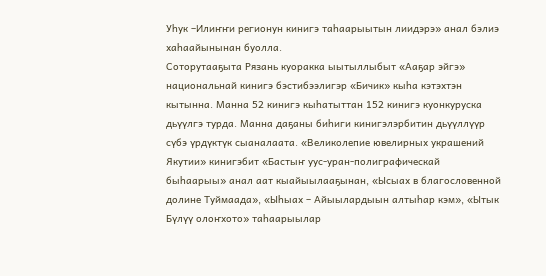Уһук –Илиҥҥи регионун кинигэ таһаарыытын лиидэрэ» анал бэлиэ хаһаайынынан буолла.
Соторутааҕыта Рязань куоракка ыытыллыбыт «Ааҕар эйгэ» национальнай кинигэ бэстибээлигэр «Бичик» кыһа кэтэхтэн кытынна. Манна 52 кинигэ кыһатыттан 152 кинигэ куонкуруска дьүүлгэ турда. Манна даҕаны биһиги кинигэлэрбитин дьүүллүүр сүбэ үрдүктүк сыаналаата. «Великолепие ювелирных украшений Якутии» кинигэбит «Бастыҥ уус-уран-полиграфическай быһаарыы» анал аат кыайыылааҕынан, «Ысыах в благословенной долине Туймаада», «Ыһыах – Айыылардыын алтыһар кэм», «Ытык Бүлүү олоҥхото» таһаарыылар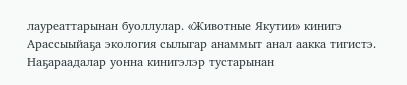лауреаттарынан буоллулар. «Животные Якутии» кинигэ Арассыыйаҕа экология сылыгар анаммыт анал аакка тигистэ.
Наҕараадалар уонна кинигэлэр тустарынан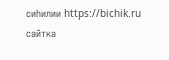сиһилии https://bichik.ru сайтка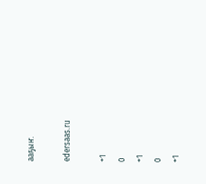ааҕыҥ.

edersaas.ru

+1
0
+1
0
+1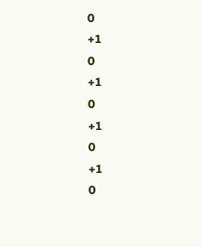0
+1
0
+1
0
+1
0
+1
0